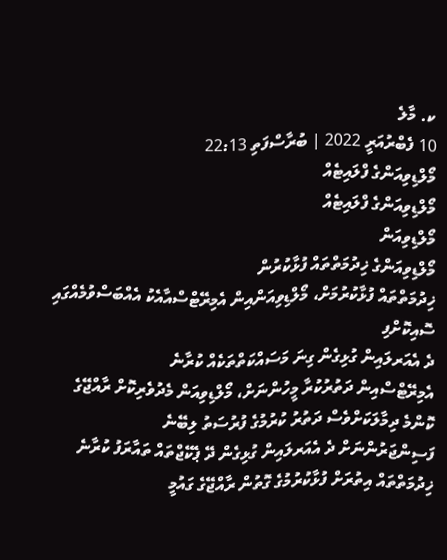ކ. މާލެ
10 ފެބްރުއަރީ 2022 | ބުރާސްފަތި 22:13
މޯލްޑިވިއަންގެ ފްލައިޓެއް
މޯލްޑިވިއަންގެ ފްލައިޓެއް
މޯލްޑިވިއަން
މޯލްޑިވިއަންގެ ޚިދުމަތްތައް ފުޅާކުރުން
ޚިދުމަތްތައް ފުޅާކުރުމަށް، މޯލްޑިވިއަންއިން އެމިރޭޓްސްއާއެކު އެއްބަސްވުމެއްގައި ސޮއިކޮށްފި
ދެ އެއަރލައިން ގުޅިގެން ގިނަ މަސައްކަތްތަކެއް ކުރާނެ
އެމިރޭޓްސްއިން ދަތުރުކުރާ މީހުންނަށް، މޯލްޑިވިއަން މެދުވެރިކޮށް ރާއްޖޭގެ ކޮންމެ ދިމާލަކަށްވެސް ދަތުރު ކުރުމުގެ ފުރުސަތު ލިބޭނެ
ފަސިންޖަރުންނަށް ދެ އެއަރލައިން ގުޅިގެން ދޭ ޕެކޭޖްތައް ތައާރަފު ކުރާނެ
ޚިދުމަތްތައް އިތުރަށް ފުޅާކުރުމުގެ ގޮތުން ރާއްޖޭގެ ގައުމީ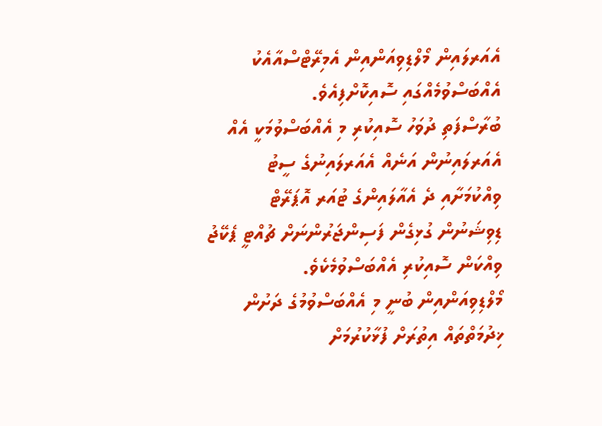އެއަރލައިން މޯލްޑިވިއަންއިން އެމިރޭޓްސްއާއެކު އެއްބަސްވުމެއްގައި ސޮއިކޮށްފިއެވެ.
ބުރާސްފަތި ދުވަހު ސޮއިކުރި މި އެއްބަސްވުމަކީ އެއް އެއަރލައިނުން އަނެއް އެއަރލައިނުގެ ސީޓު ވިއްކުމަށާއި ދެ އެއާލައިންގެ ޓުއަރ އޮޕަރޭޓް ޑިވިޝަނުން ގުޅިގެން ފަސިންޖަރުންނަށް ޗުއްޓީ ޕެކޭޖު ވިއްކަން ސޮއިކުރި އެއްބަސްވުމެކެވެ.
މޯލްޑިވިއަންއިން ބުނީ މި އެއްބަސްވުމުގެ ދަށުން ޚިދުމަތްތައް އިތުރަށް ފުޅާކުރުމަށް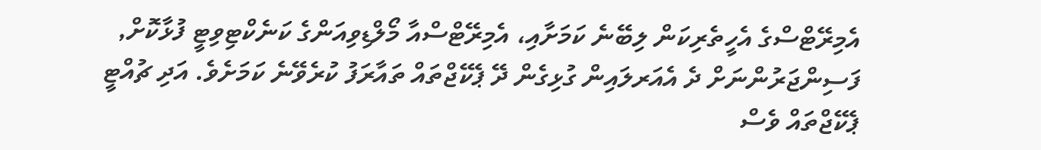އެމިރޭޓްސްގެ އެހީތެރިކަން ލިބޭނެ ކަމަށާއި، އެމިރޭޓްސްއާ މޯލްޑިވިއަންގެ ކަނެކްޓިވިޓީ ފުޅާކޮށް, ފަސިންޖަރުންނަށް ދެ އެއަރލައިން ގުޅިގެން ދޭ ޕެކޭޖްތައް ތައާރަފު ކުރެވޭނެ ކަމަށެވެ. އަދި ޗުއްޓީ ޕެކޭޖްތައް ވެސް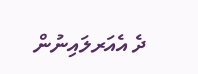ދެ އެއަރލައިނުން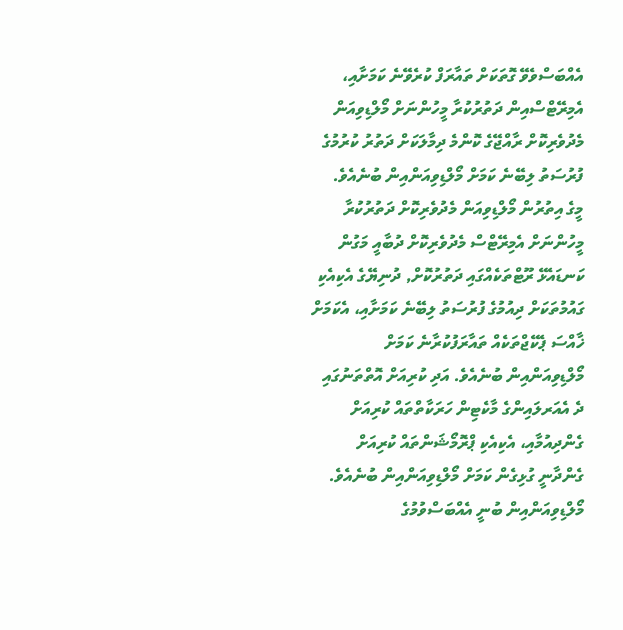އެއްބަސްވެވޭ ގޮތަކަށް ތައާރަފް ކުރެވޭނެ ކަމަށާއި، އެމިރޭޓްސްއިން ދަތުރުކުރާ މީހުންނަށް މޯލްޑިވިއަން މެދުވެރިކޮށް ރާއްޖޭގެ ކޮންމެ ދިމާލަކަށް ދަތުރު ކުރުމުގެ ފުރުސަތު ލިބޭނެ ކަމަށް މޯލްޑިވިއަންއިން ބުނެއެވެ.
މީގެ އިތުރުން މޯލްޑިވިއަން މެދުވެރިކޮށް ދަތުރުކުރާ މީހުންނަށް އެމިރޭޓްސް މެދުވެރިކޮށް ދުބާއީ މަގުން ކަނޑައެޅޭ ރޫޓްތަކެއްގައި ދަތުރުކޮށް, ދުނިޔޭގެ އެކިއެކި ގައުމުތަކަށް ދިއުމުގެ ފުރުސަތު ލިބޭނެ ކަމަށާއި، އެކަމަށް ޚާއްސަ ޕެކޭޖްތަކެއް ތައާރަފުކުރާނެ ކަމަށް މޯލްޑިވިއަންއިން ބުނެއެވެ. އަދި ކުރިއަށް އޮތްތަނުގައި ދެ އެއަރލައިންގެ މާކެޓިން ހަރަކާތްތައް ކުރިއަށް ގެންދިއުމާއި، އެކިއެކި ޕްރޮމޯޝަންތައް ކުރިއަށް ގެންދާނީ ގުޅިގެން ކަމަށް މޯލްޑިވިއަންއިން ބުނެއެވެ.
މޯލްޑިވިއަންއިން ބުނީ އެއްބަސްވުމުގެ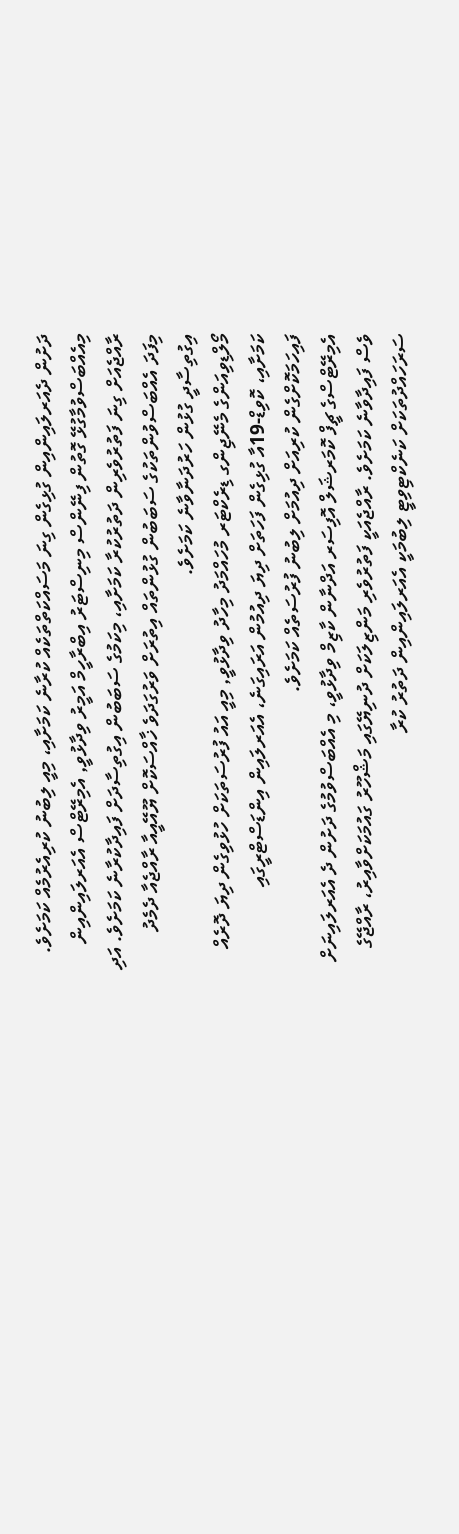ދަށުން ދެއަރލައިންއިން ގުޅިގެން ގިނަ މަސައްކަތްތަކެއް ކުރާނެ ކަމަށާއި، މިއީ ލިބުނު ކުރިއެރުމެއް ކަމަށެވެ.
މިއެއްބަސްވުމާގުޅޭ ގޮތުން ފިނޭންސް މިނިސްޓަރު އިބްރާހީމް އަމީރު ވިދާޅުވީ, އެމިރޭޓްސް އެއަރލައިންއިން ރާއްޖެއަށް ގިނަ ފަތުރުވެރިން ދަތުރުކުރާ ކަމަށާއި، މިކަމުގެ ސަބަބުން އިގުތިސާދަށް ފައިދާކުރާނެ ކަމަށެވެ. އަދި މިފަދަ އެއްބަސްވުންތަކުގެ ސަބަބުން ގުޅުންތައް އިތުރަށް ވަރުގަދަވެ ޚާއްސަކޮށް ޔޫއޭއީއާ ރާއްޖެއާ ދެމެދު އިގުތިސާދީ ގުޅުން ހަރުދަނާވާނެ ކަމަށެވެ.
މޯލްޑިވިއަންގެ މެނޭޖިންގ ޑިރެކްޓަރ މުހައްމަދު މިހާދު ވިދާޅުވީ, މިއީ އައު ފުރުސަތަކަށް ހުޅުވިގެން ދިޔަ ދޮރެއް ކަމަށާއި، ކޮވިޑް-19އާ ގުޅިގެން ފަހަތަށް ދިޔަ ދިއުމުން އަރައިގަނެ، އެއަރލައިން އިންޑަސްޓްރީގައި ފައިހަމަކޮށްގެން ކުރިއަށް ދިއުމަށް ލިބުނު ފުރުސަތެއް ކަމަށެވެ.
އެމިރޭޓްސްގެ ޗީފް ކޮމަރޝަލް އޮފިސަރ އަދްނާން ކާޒިމް ވިދާޅުވީ، މި އެއްބަސްވުމުގެ ދަށުން ދެ އެއަރލައިނަށް ވެސް ފައިދާވާނެ ކަމަށެވެ. ރާއްޖެއަކީ ފަތުރުވެރި މަންޒިލަކަށް ދުނިޔޭގައި މަޝްހޫރު ގައުމަކަށްވާއިރު، ރާއްޖޭގެ ސަރަހައްދުތަކަށް ކަނެކްޓިވިޓީ ލިބުމަކީ އެއަރލައިންއިން ދަތުރު ކުރާ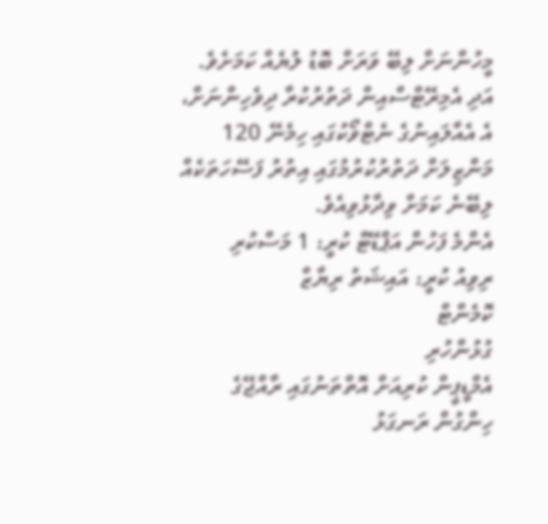މީހުންނަށް ލިބޭ ވަރަށް ބޮޑު ލުޔެއް ކަމަށެވެ. އަދި އެމިރޭޓްސްއިން ދަތުރުކުރާ ދިވެހިންނަށް، އެ އެއާލައިނުގެ ނެޓްވޯކުގައި ހިމެނޭ 120 މަންޒިލަށް ދަތުރުކުރުމުގައި އިތުރު ފަސޭހަތަކެއް ލިބޭނެ ކަމަށް ވިދާޅުވިއެވެ.
އެންމެ ފަހުން އަޕްޑޭޓް ކުރީ: 1 މަސްކުރި
ރިވިއު ކުރީ: އައިޝަތު ރިޔާޒް
ކޮމެންޓް
ގުޅުންހުރި
އެމްޑީޕީން ކުރިއަށް އޮތްތަނުގައި ރާއްޖޭގެ ހިންގުން ރަނގަޅު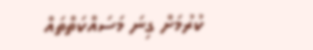ކުރުމަށް ގިނަ މަސައްކަތްތައް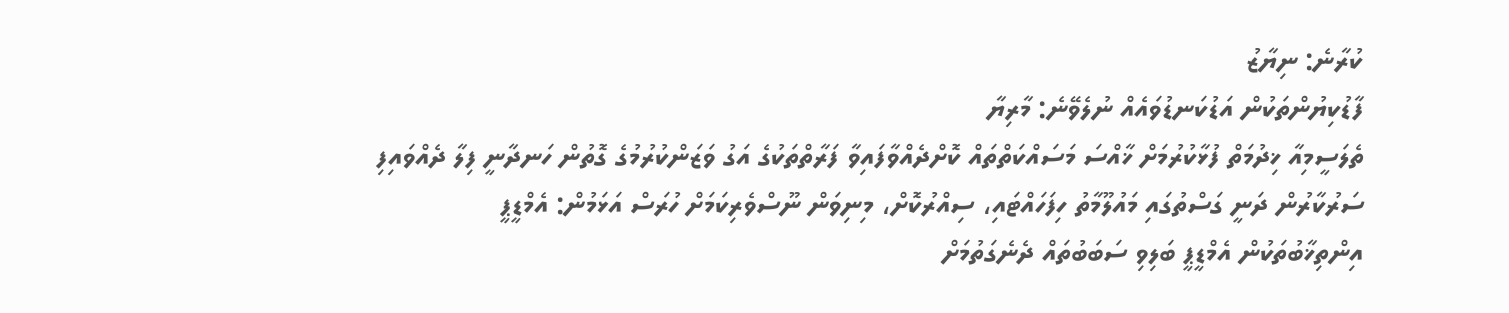ކުރާނެ: ނިޔާޒު
ފާޑުކިޔުންތަކުން އަޑުކަނޑުވައެއް ނުލެވޭނެ: މާރިޔާ
ތެލަސީމިއާ ޚިދުމަތް ފުޅާކުރުމަށް ޚާއްސަ މަސައްކަތްތައް ކޮށްދެއްވާފައިވާ ފަރާތްތަކުގެ އަގު ވަޒަންކުރުމުގެ ގޮތުން ހަނދާނީ ފިލާ ދެއްވައިފި
ސަރުކާރުން ދަނީ ގަސްތުގައި މައުލޫމާތު ހިފަހައްޓައި، ސިއްރުކޮށް، މިނިވަން ނޫސްވެރިކަމަށް ހުރަސް އަޅަމުން: އެމްޑީޕީ
އިންތިޚާބުތަކުން އެމްޑީޕީ ބަލިވި ސަބަބުތައް ދެނެގަތުމަށް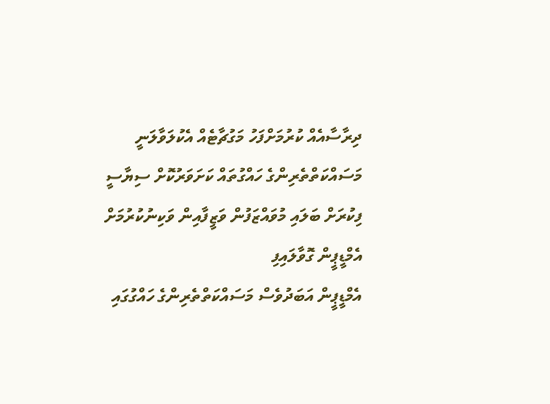ދިރާސާއެއް ކުރުމަށްފަހު މަގުޗާޓެއް އެކުލަވާލަނީ
މަސައްކަތްތެރިންގެ ހައްގުތައް ކަށަވަރުކޮށް ސިޔާސީ ފިކުރަށް ބަލައި މުވައްޒަފުން ވަޒީފާއިން ވަކިނުކުރުމަށް އެމްޑީޕީން ގޮވާލައިފި
އެމްޑީޕީން އަބަދުވެސް މަސައްކަތްތެރިންގެ ހައްގުގައި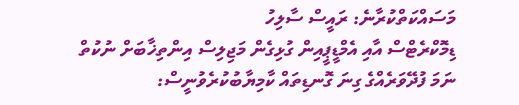މަސައްކަތްކުރާނެ: ރައީސް ސާލިހު
ޑިމޮކްރެޓްސް އާއި އެމްޑީޕީއިން ގުޅިގެން މަޖިލިސް އިންތިޚާބަށް ނުކުތް ނަމަ ފުދޭވަރެއްގެ ގިނަ ގޮނޑިތައް ކާމިޔާބުކުރެވުނީސް: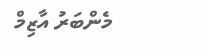މެންބަރު އާޒިމް